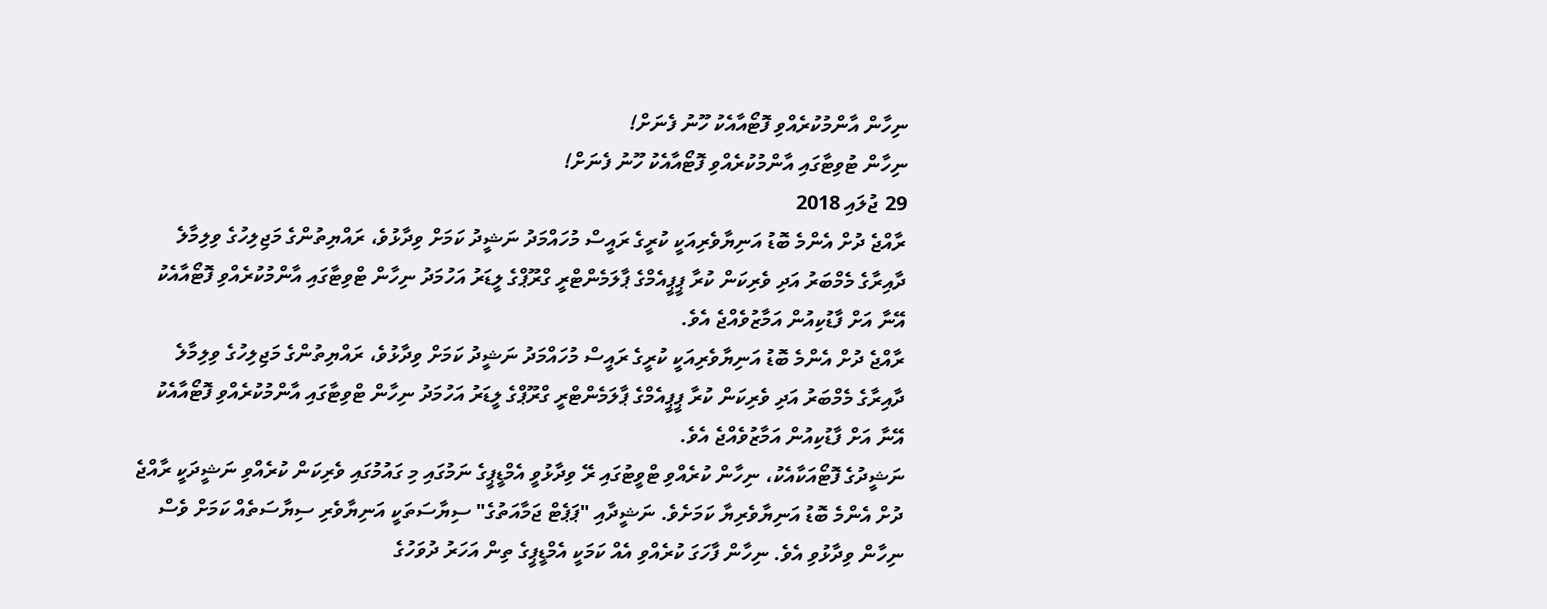ނިހާން އާންމުކުރެއްވި ފޮޓޯއާއެކު ހޫނު ފެނަށް!
ނިހާން ޓުވިޓާގައި އާންމުކުރެއްވި ފޮޓޯއާއެކު ހޫނު ފެނަށް!
29 ޖުލައި 2018
ރާއްޖެ ދުށް އެންމެ ބޮޑު އަނިޔާވެރިއަކީ ކުރީގެ ރައީސް މުހައްމަދު ނަޝީދު ކަމަށް ވިދާޅުވެ، ރައްޔިތުންގެ މަޖިލިހުގެ ވިލިމާލެ ދާއިރާގެ މެމްބަރު އަދި ވެރިކަން ކުރާ ޕީޕީއެމްގެ ޕާލަމެންޓްރީ ގްރޫޕްގެ ލީޑަރު އަހުމަދު ނިހާން ޓްވިޓާގައި އާންމުކުރެއްވި ފޮޓޯއާއެކު އޭނާ އަށް ފާޑުކިއުން އަމާޒުވެއްޖެ އެވެ.
ރާއްޖެ ދުށް އެންމެ ބޮޑު އަނިޔާވެރިއަކީ ކުރީގެ ރައީސް މުހައްމަދު ނަޝީދު ކަމަށް ވިދާޅުވެ، ރައްޔިތުންގެ މަޖިލިހުގެ ވިލިމާލެ ދާއިރާގެ މެމްބަރު އަދި ވެރިކަން ކުރާ ޕީޕީއެމްގެ ޕާލަމެންޓްރީ ގްރޫޕްގެ ލީޑަރު އަހުމަދު ނިހާން ޓްވިޓާގައި އާންމުކުރެއްވި ފޮޓޯއާއެކު އޭނާ އަށް ފާޑުކިއުން އަމާޒުވެއްޖެ އެވެ.
ނަޝީދުގެ ފޮޓޯއަކާއެކު، ނިހާން ކުރެއްވި ޓްވީޓުގައި ރޭ ވިދާޅުވީ އެމްޑީޕީގެ ނަމުގައި މި ގައުމުގައި ވެރިކަން ކުރެއްވި ނަޝީދަކީ ރާއްޖެ ދުށް އެންމެ ބޮޑު އަނިޔާވެރިޔާ ކަމަށެވެ. ނަޝީދާއި "ޕަޕެޓް ޖަމާއަތުގެ" ސިޔާސަތަކީ އަނިޔާވެރި ސިޔާސަތެއް ކަމަށް ވެސް ނިހާން ވިދާޅުވި އެވެ. ނިހާން ފާހަގަ ކުރެއްވި އެއް ކަމަކީ އެމްޑީޕީގެ ތިން އަހަރު ދުވަހުގެ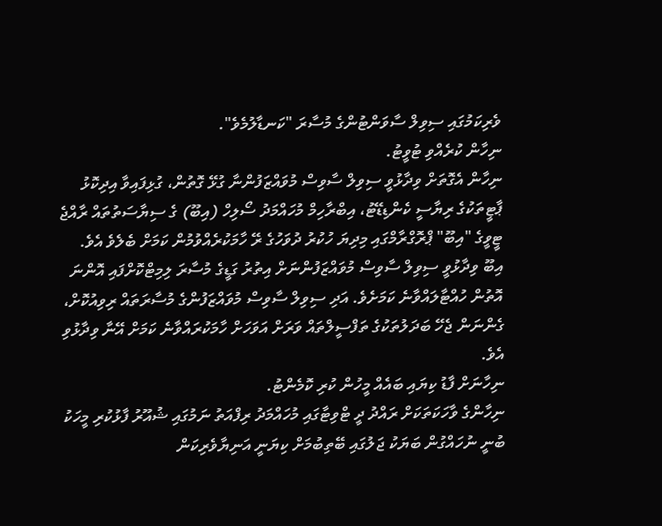ވެރިކަމުގައި ސިވިލް ސާވަންޓުންގެ މުސާރަ "ކަނޑާލުމެވެ".
ނިހާން ކުރެއްވި ޓުވީޓު.
ނިހާން އެގޮތަށް ވިދާޅުވީ ސިވިލް ސާވިސް މުވައްޒަފުންނާ ގުޅޭ ގޮތުން، ގުޅިފައިވާ އިދިކޮޅު ޕާޓީތަކުގެ ރިޔާސީ ކެންޑިޑޭޓު، އިބްރާހިމް މުހައްމަދު ސޯލިހް (އިބޫ) ގެ ސިޔާސަތުތައް ރާއްޖެ ޓީވީގެ "އިބޫ" ޕްރޮގްރާމްގައި މިދިޔަ ހުކުރު ދުވަހުގެ ރޭ ހާމަކުރެއްވުމުން ކަމަށް ބެލެވެ އެވެ.
އިބޫ ވިދާޅުވީ ސިވިލް ސާވިސް މުވައްޒަފުންނަށް އިތުރު ގަޑީގެ މުސާރަ ލިމިޓްކޮށްފައި އޮންނަ އޮތުން ހުއްޓާލައްވާނެ ކަމަށެވެ. އަދި ސިވިލް ސާވިސް މުވައްޒަފުންގެ މުސާރަތައް ރިވިއުކޮށް، ގެންނަން ޖެހޭ ބަދަލުތަކުގެ ތަފްސީލްތައް ވަރަށް އަވަހަށް ހާމަކުރައްވާނެ ކަމަށް އޭނާ ވިދާޅުވި އެވެ.
ނިހާނަށް ފާޑު ކިޔައި ބައެއް މީހުން ކުރި ކޮމެންޓު.
ނިހާންގެ ވާހަކަތަކަށް ރައްދު ދީ ޓްވިޓާގައި މުހައްމަދު ރިފްއަތު ނަމުގައި ޝުއޫރު ފާޅުކުރި މީހަކު ބުނީ ނުހައްގުން ބަޔަކު ޖަލުގައި ބޭތިބުމަށް ކިޔަނީ އަނިޔާވެރިކަން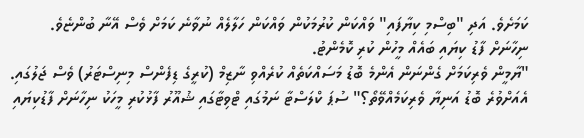ކަމަށެވެ. އަދި "ބިސްމި ކިޔާފައި" ވައްކަން ކުރުމަކުން ވައްކަން ހަލާލެއް ނުވާނެ ކަމަށް ވެސް އޭނާ ބުންޏެވެ.
ނިހާނަށް ފާޑު ކިޔައި ބައެއް މީހުން ކުރި ކޮމެންޓު.
"ޔާމީން ވެރިކަމަށް ގެންނަން އެންމެ ބޮޑު މަސައްކަތެއް ކުރެއްވި ނާޒިމް (ކުރީގެ ޑިފެންސް މިނިސްޓަރު) ވެސް ޖަލުގައި. އެއަށްވުރެ ބޮޑު އަނިޔާ ވެރިކަމެއްވޭތޯ؟" ސުޕަ ކްލަސްޓާ ނަމުގައި ޓްވިޓާގައި ޝުއޫރު ފާޅުކުރި މީހަކު ނިހާނަށް ފާޑުކިޔައި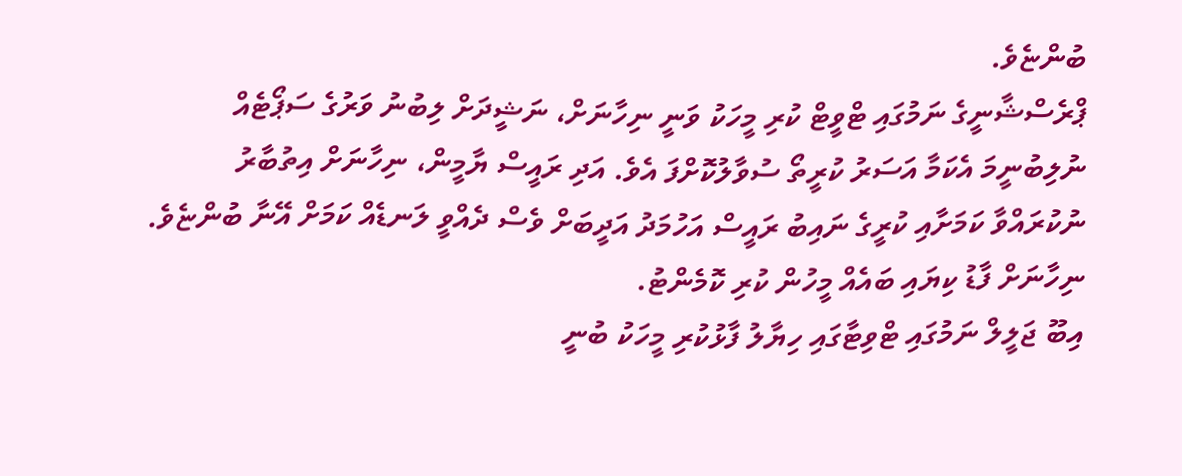ބުންޏެވެ.
ޕްރެސްޝާނީގެ ނަމުގައި ޓްވީޓް ކުރި މީހަކު ވަނީ ނިހާނަށް، ނަޝީދަށް ލިބުނު ވަރުގެ ސަޕޯޓެއް ނުލިބުނީމަ އެކަމާ އަސަރު ކުރީތޯ ސުވާލުކޮށްފަ އެވެ. އަދި ރައީސް ޔާމީން، ނިހާނަށް އިތުބާރު ނުކުރައްވާ ކަމަށާއި ކުރީގެ ނައިބު ރައީސް އަހުމަދު އަދީބަށް ވެސް ދެއްވީ ލަނޑެއް ކަމަށް އޭނާ ބުންޏެވެ.
ނިހާނަށް ފާޑު ކިޔައި ބައެއް މީހުން ކުރި ކޮމެންޓު.
އިބޫ ޖަލީލް ނަމުގައި ޓްވިޓާގައި ހިޔާލު ފާޅުކުރި މީހަކު ބުނީ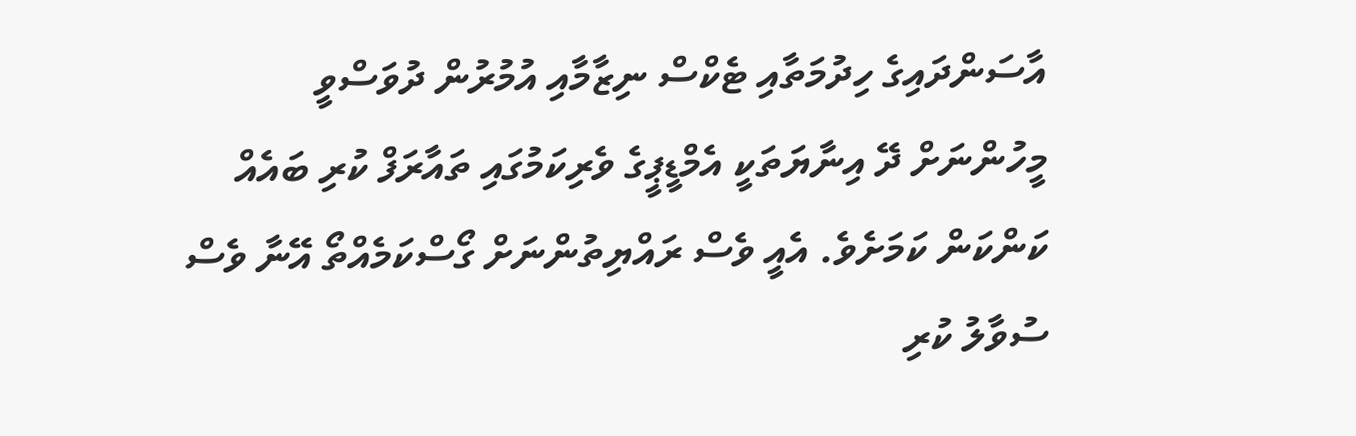އާސަންދައިގެ ހިދުމަތާއި ޓެކްސް ނިޒާމާއި އުމުރުން ދުވަސްވީ މީހުންނަށް ދޭ އިނާޔަތަކީ އެމްޑީޕީގެ ވެރިކަމުގައި ތައާރަފް ކުރި ބައެއް ކަންކަން ކަމަށެވެ. އެއީ ވެސް ރައްޔިތުންނަށް ގޯސްކަމެއްތޯ އޭނާ ވެސް ސުވާލު ކުރި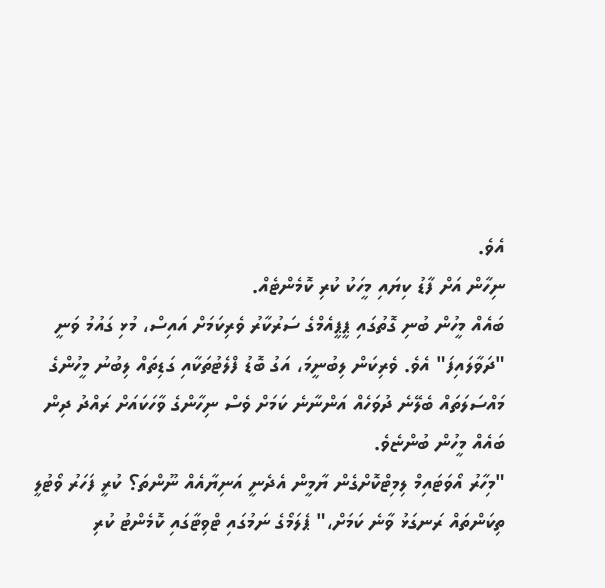އެވެ.
ނިހާން އަށް ފާޑު ކިޔައި މީހަކު ކުރި ކޮމެންޓެއް.
ބައެއް މީހުން ބުނި ގޮތުގައި ޕީޕީއެމްގެ ސަރުކާރު ވެރިކަމަށް އައިސް، މުޅި ގައުމު ވަނީ "ދަވާލައިފަ" އެވެ. ވެރިކަން ލިބުނީމަ، އަގު ބޮޑު ފްލެޓުތަކާއި ގަޑިތައް ލިބުނު މީހުންގެ މައްސަލަތައް ބެލޭނެ ދުވަހެއް އަންނާނެ ކަމަށް ވެސް ނިހާންގެ ވާހަކައަށް ރައްދު ދިން ބައެއް މީހުން ބުންޏެވެ.
"މިހާރު އޯވަޓައިމް ލިމިޓްކޮށްގެން ޔާމީން އެދެނީ އަނިޔާއެއް ނޫންތަ؟ ކުރީ ފަހަރު ވޯޓުލީ ތިކަންތައް ރަނގަޅު ވާނެ ކަމަށް،" ޕެލަމޯގެ ނަމުގައި ޓްވިޓާގައި ކޮމެންޓު ކުރި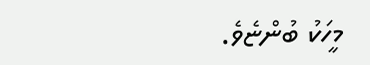މީހަކު ބުންޏެވެ.